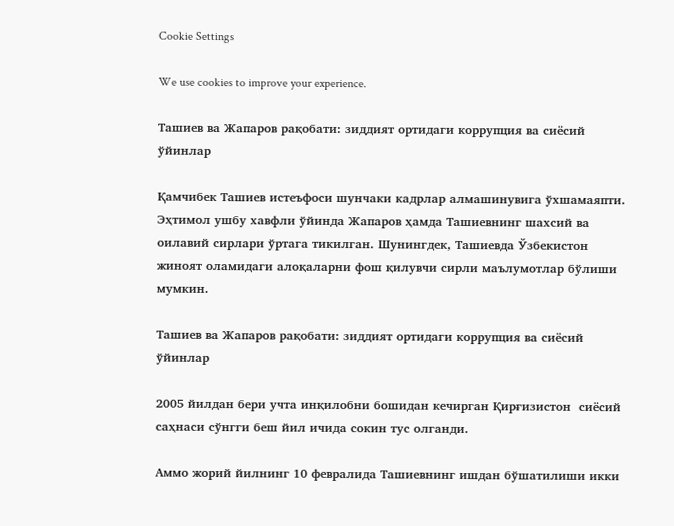Cookie Settings

We use cookies to improve your experience.

Ташиев ва Жапаров рақобати: зиддият ортидаги коррупция ва сиёсий ўйинлар

Қамчибек Ташиев истеъфоси шунчаки кадрлар алмашинувига ўхшамаяпти. Эҳтимол ушбу хавфли ўйинда Жапаров ҳамда Ташиевнинг шахсий ва оилавий сирлари ўртага тикилган. Шунингдек, Ташиевда Ўзбекистон жиноят оламидаги алоқаларни фош қилувчи сирли маълумотлар бўлиши мумкин.

Ташиев ва Жапаров рақобати: зиддият ортидаги коррупция ва сиёсий ўйинлар

2005 йилдан бери учта инқилобни бошидан кечирган Қирғизистон  сиёсий саҳнаси сўнгги беш йил ичида сокин тус олганди.

Аммо жорий йилнинг 10 февралида Ташиевнинг ишдан бўшатилиши икки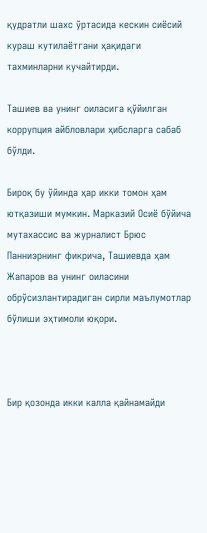қудратли шахс ўртасида кескин сиёсий кураш кутилаётгани ҳақидаги тахминларни кучайтирди.

Ташиев ва унинг оиласига қўйилган коррупция айбловлари ҳибсларга сабаб бўлди.

Бироқ бу ўйинда ҳар икки томон ҳам ютқазиши мумкин. Марказий Осиё бўйича мутахассис ва журналист Брюс Панниэрнинг фикрича, Ташиевда ҳам Жапаров ва унинг оиласини обрўсизлантирадиган сирли маълумотлар бўлиши эҳтимоли юқори.



Бир қозонда икки калла қайнамайди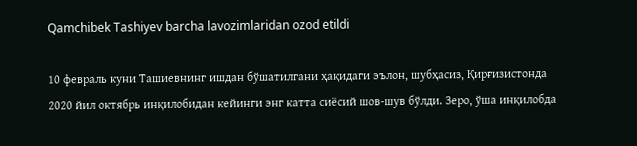Qamchibek Tashiyev barcha lavozimlaridan ozod etildi

10 февраль куни Ташиевнинг ишдан бўшатилгани ҳақидаги эълон, шубҳасиз, Қирғизистонда 2020 йил октябрь инқилобидан кейинги энг катта сиёсий шов-шув бўлди. Зеро, ўша инқилобда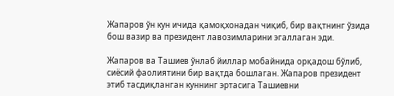Жапаров ўн кун ичида қамоқхонадан чиқиб, бир вақтнинг ўзида бош вазир ва президент лавозимларини эгаллаган эди.

Жапаров ва Ташиев ўнлаб йиллар мобайнида орқадош бўлиб, сиёсий фаолиятини бир вақтда бошлаган. Жапаров президент этиб тасдиқланган куннинг эртасига Ташиевни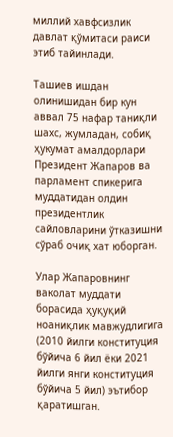миллий хавфсизлик давлат қўмитаси раиси этиб тайинлади.

Ташиев ишдан олинишидан бир кун аввал 75 нафар таниқли шахс, жумладан, собиқ ҳукумат амалдорлари Президент Жапаров ва парламент спикерига муддатидан олдин президентлик сайловларини ўтказишни сўраб очиқ хат юборган.

Улар Жапаровнинг ваколат муддати борасида ҳуқуқий ноаниқлик мавжудлигига (2010 йилги конституция бўйича 6 йил ёки 2021 йилги янги конституция бўйича 5 йил) эътибор қаратишган.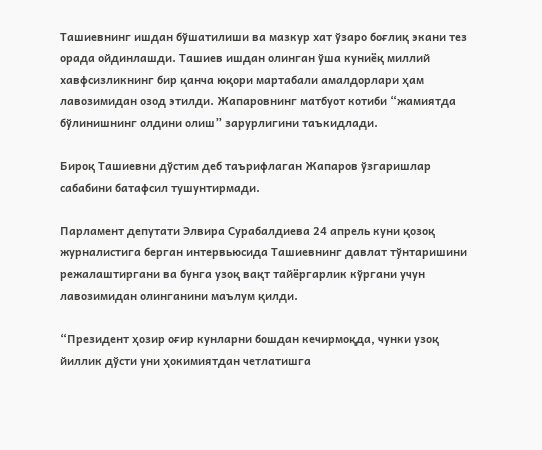Ташиевнинг ишдан бўшатилиши ва мазкур хат ўзаро боғлиқ экани тез орада ойдинлашди. Ташиев ишдан олинган ўша куниёқ миллий хавфсизликнинг бир қанча юқори мартабали амалдорлари ҳам лавозимидан озод этилди. Жапаровнинг матбуот котиби “жамиятда бўлинишнинг олдини олиш” зарурлигини таъкидлади.

Бироқ Ташиевни дўстим деб таърифлаган Жапаров ўзгаришлар сабабини батафсил тушунтирмади.

Парламент депутати Элвира Сурабалдиева 24 апрель куни қозоқ журналистига берган интервьюсида Ташиевнинг давлат тўнтаришини режалаштиргани ва бунга узоқ вақт тайёргарлик кўргани учун лавозимидан олинганини маълум қилди.

“Президент ҳозир оғир кунларни бошдан кечирмоқда, чунки узоқ йиллик дўсти уни ҳокимиятдан четлатишга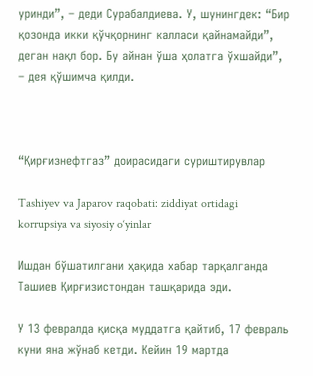уринди”, – деди Сурабалдиева. У, шунингдек: “Бир қозонда икки қўчқорнинг калласи қайнамайди”, деган нақл бор. Бу айнан ўша ҳолатга ўхшайди”, – дея қўшимча қилди.



“Қирғизнефтгаз” доирасидаги суриштирувлар

Tashiyev va Japarov raqobati: ziddiyat ortidagi korrupsiya va siyosiy o‘yinlar

Ишдан бўшатилгани ҳақида хабар тарқалганда Ташиев Қирғизистондан ташқарида эди.

У 13 февралда қисқа муддатга қайтиб, 17 февраль куни яна жўнаб кетди. Кейин 19 мартда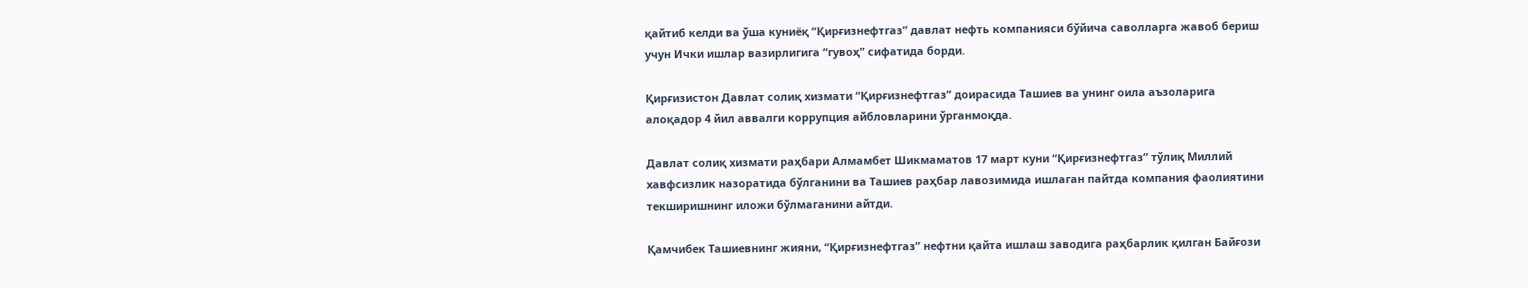қайтиб келди ва ўша куниёқ “Қирғизнефтгаз” давлат нефть компанияси бўйича саволларга жавоб бериш учун Ички ишлар вазирлигига “гувоҳ” сифатида борди.

Қирғизистон Давлат солиқ хизмати “Қирғизнефтгаз” доирасида Ташиев ва унинг оила аъзоларига алоқадор 4 йил аввалги коррупция айбловларини ўрганмоқда.

Давлат солиқ хизмати раҳбари Алмамбет Шикмаматов 17 март куни “Қирғизнефтгаз” тўлиқ Миллий хавфсизлик назоратида бўлганини ва Ташиев раҳбар лавозимида ишлаган пайтда компания фаолиятини текширишнинг иложи бўлмаганини айтди.

Қамчибек Ташиевнинг жияни, “Қирғизнефтгаз” нефтни қайта ишлаш заводига раҳбарлик қилган Байғози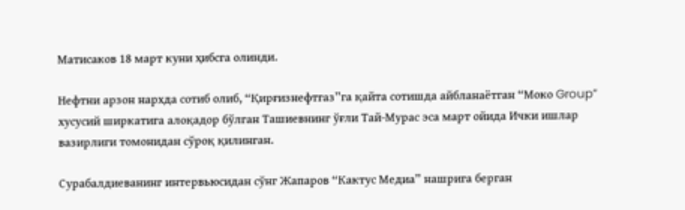Матисаков 18 март куни ҳибсга олинди.

Нефтни арзон нархда сотиб олиб, “Қирғизнефтгаз”га қайта сотишда айбланаётган “Моко Group” хусусий ширкатига алоқадор бўлган Ташиевнинг ўғли Тай-Мурас эса март ойида Ички ишлар вазирлиги томонидан сўроқ қилинган.

Сурабалдиеванинг интервьюсидан сўнг Жапаров “Кактус Медиа” нашрига берган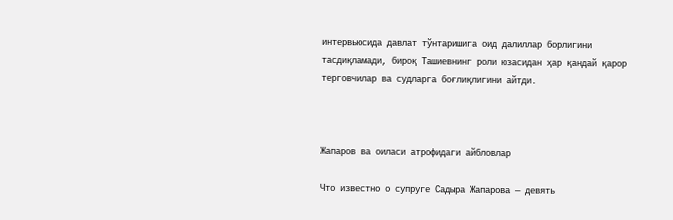интервьюсида давлат тўнтаришига оид далиллар борлигини тасдиқламади, бироқ Ташиевнинг роли юзасидан ҳар қандай қарор терговчилар ва судларга боғлиқлигини айтди.



Жапаров ва оиласи атрофидаги айбловлар

Что известно о супруге Садыра Жапарова — девять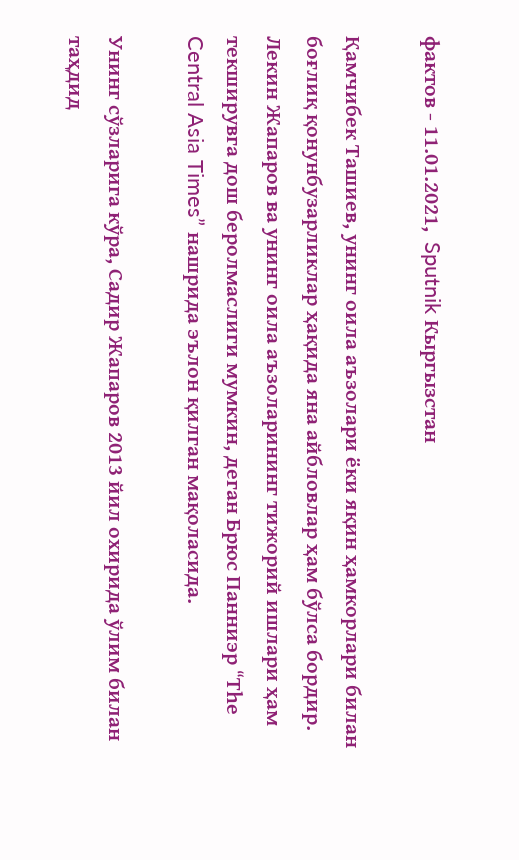фактов - 11.01.2021,  Sputnik Кыргызстан

Қамчибек Ташиев, унинг оила аъзолари ёки яқин ҳамкорлари билан боғлиқ қонунбузарликлар ҳақида яна айбловлар ҳам бўлса бордир. Лекин Жапаров ва унинг оила аъзоларининг тижорий ишлари ҳам текширувга дош беролмаслиги мумкин, деган Брюс Панниэр “Thе Central Asia Times” нашрида эълон қилган мақоласида.

Унинг сўзларига кўра, Садир Жапаров 2013 йил охирида ўлим билан таҳдид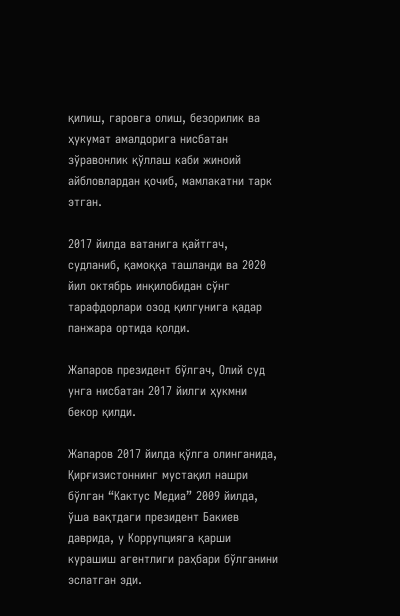қилиш, гаровга олиш, безорилик ва ҳукумат амалдорига нисбатан зўравонлик қўллаш каби жиноий айбловлардан қочиб, мамлакатни тарк этган.

2017 йилда ватанига қайтгач, судланиб, қамоққа ташланди ва 2020 йил октябрь инқилобидан сўнг тарафдорлари озод қилгунига қадар панжара ортида қолди.

Жапаров президент бўлгач, Олий суд унга нисбатан 2017 йилги ҳукмни бекор қилди.

Жапаров 2017 йилда қўлга олинганида, Қирғизистоннинг мустақил нашри бўлган “Кактус Медиа” 2009 йилда, ўша вақтдаги президент Бакиев даврида, у Коррупцияга қарши курашиш агентлиги раҳбари бўлганини эслатган эди.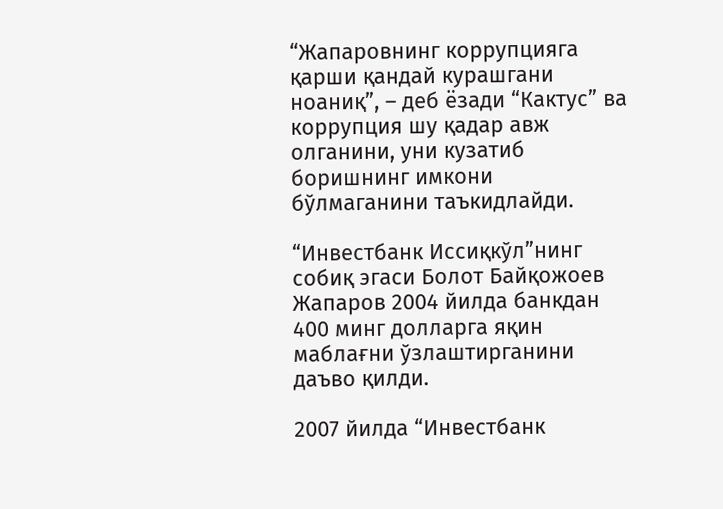“Жапаровнинг коррупцияга қарши қандай курашгани ноаниқ”, – деб ёзади “Кактус” ва коррупция шу қадар авж олганини, уни кузатиб боришнинг имкони бўлмаганини таъкидлайди.

“Инвестбанк Иссиқкўл”нинг собиқ эгаси Болот Байқожоев Жапаров 2004 йилда банкдан 400 минг долларга яқин маблағни ўзлаштирганини даъво қилди.

2007 йилда “Инвестбанк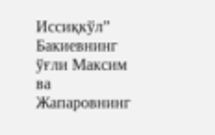Иссиқкўл” Бакиевнинг ўғли Максим ва Жапаровнинг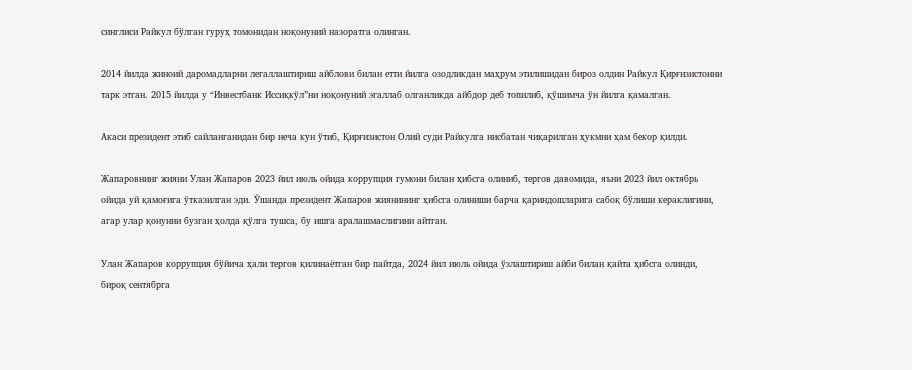синглиси Райкул бўлган гуруҳ томонидан ноқонуний назоратга олинган.

2014 йилда жиноий даромадларни легаллаштириш айблови билан етти йилга озодликдан маҳрум этилишидан бироз олдин Райкул Қирғизистонни тарк этган. 2015 йилда у “Инвестбанк Иссиқкўл”ни ноқонуний эгаллаб олганликда айбдор деб топилиб, қўшимча ўн йилга қамалган.

Акаси президент этиб сайланганидан бир неча кун ўтиб, Қирғизистон Олий суди Райкулга нисбатан чиқарилган ҳукмни ҳам бекор қилди.

Жапаровнинг жияни Улан Жапаров 2023 йил июль ойида коррупция гумони билан ҳибсга олиниб, тергов давомида, яъни 2023 йил октябрь ойида уй қамоғига ўтказилган эди. Ўшанда президент Жапаров жиянининг ҳибсга олиниши барча қариндошларига сабоқ бўлиши кераклигини, агар улар қонунни бузган ҳолда қўлга тушса, бу ишга аралашмаслигини айтган.

Улан Жапаров коррупция бўйича ҳали тергов қилинаётган бир пайтда, 2024 йил июль ойида ўзлаштириш айби билан қайта ҳибсга олинди, бироқ сентябрга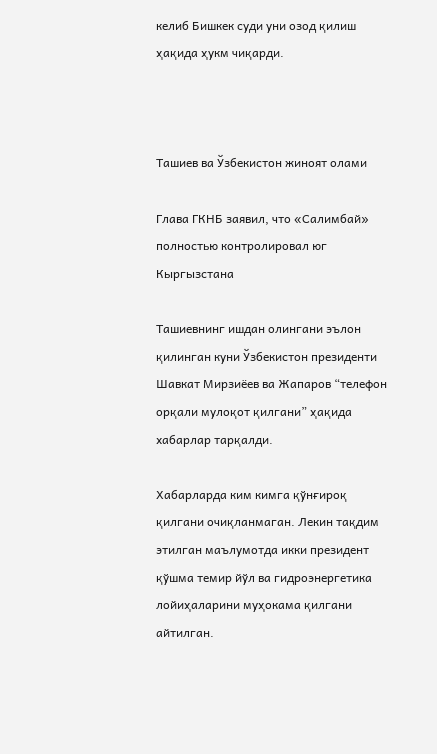келиб Бишкек суди уни озод қилиш ҳақида ҳукм чиқарди.



Ташиев ва Ўзбекистон жиноят олами

Глава ГКНБ заявил, что «Салимбай» полностью контролировал юг Кыргызстана

Ташиевнинг ишдан олингани эълон қилинган куни Ўзбекистон президенти Шавкат Мирзиёев ва Жапаров “телефон орқали мулоқот қилгани” ҳақида хабарлар тарқалди.

Хабарларда ким кимга қўнғироқ қилгани очиқланмаган. Лекин тақдим этилган маълумотда икки президент қўшма темир йўл ва гидроэнергетика лойиҳаларини муҳокама қилгани айтилган.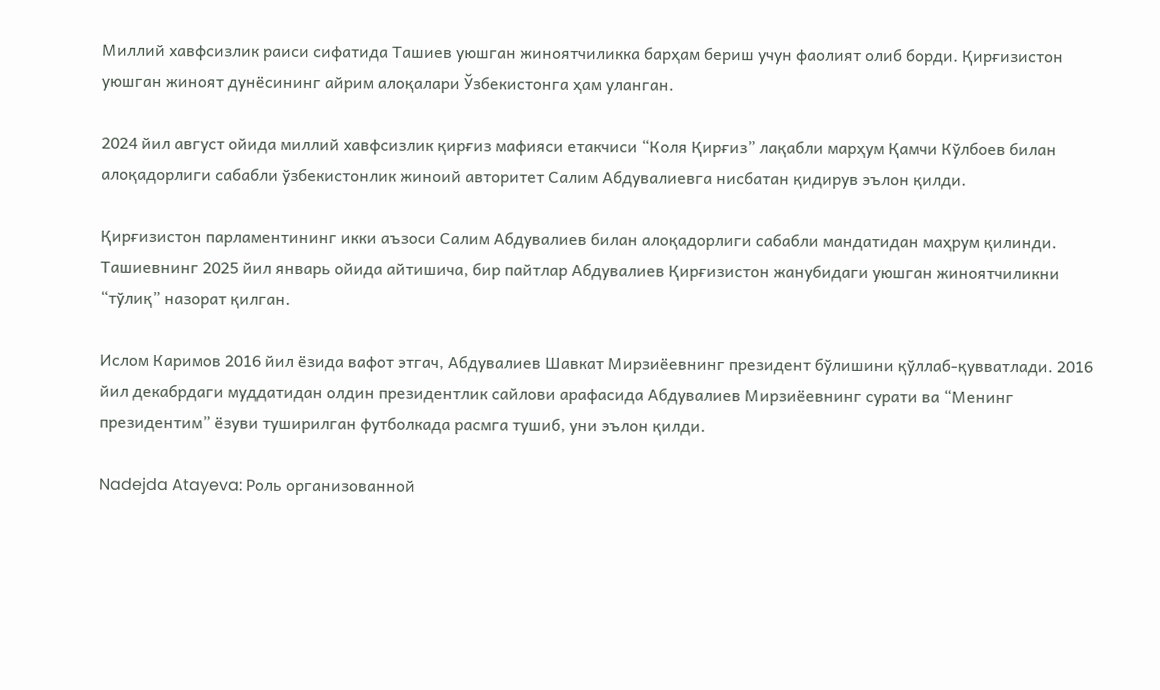Миллий хавфсизлик раиси сифатида Ташиев уюшган жиноятчиликка барҳам бериш учун фаолият олиб борди. Қирғизистон уюшган жиноят дунёсининг айрим алоқалари Ўзбекистонга ҳам уланган.

2024 йил август ойида миллий хавфсизлик қирғиз мафияси етакчиси “Коля Қирғиз” лақабли марҳум Қамчи Кўлбоев билан алоқадорлиги сабабли ўзбекистонлик жиноий авторитет Салим Абдувалиевга нисбатан қидирув эълон қилди.

Қирғизистон парламентининг икки аъзоси Салим Абдувалиев билан алоқадорлиги сабабли мандатидан маҳрум қилинди. Ташиевнинг 2025 йил январь ойида айтишича, бир пайтлар Абдувалиев Қирғизистон жанубидаги уюшган жиноятчиликни “тўлиқ” назорат қилган.

Ислом Каримов 2016 йил ёзида вафот этгач, Абдувалиев Шавкат Мирзиёевнинг президент бўлишини қўллаб-қувватлади. 2016 йил декабрдаги муддатидан олдин президентлик сайлови арафасида Абдувалиев Мирзиёевнинг сурати ва “Менинг президентим” ёзуви туширилган футболкада расмга тушиб, уни эълон қилди.

Nadejda Atayeva: Роль организованной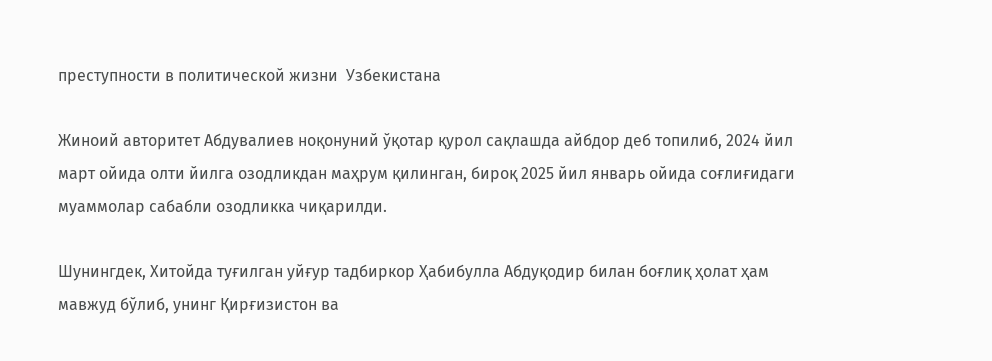преступности в политической жизни  Узбекистана

Жиноий авторитет Абдувалиев ноқонуний ўқотар қурол сақлашда айбдор деб топилиб, 2024 йил март ойида олти йилга озодликдан маҳрум қилинган, бироқ 2025 йил январь ойида соғлиғидаги муаммолар сабабли озодликка чиқарилди.

Шунингдек, Хитойда туғилган уйғур тадбиркор Ҳабибулла Абдуқодир билан боғлиқ ҳолат ҳам мавжуд бўлиб, унинг Қирғизистон ва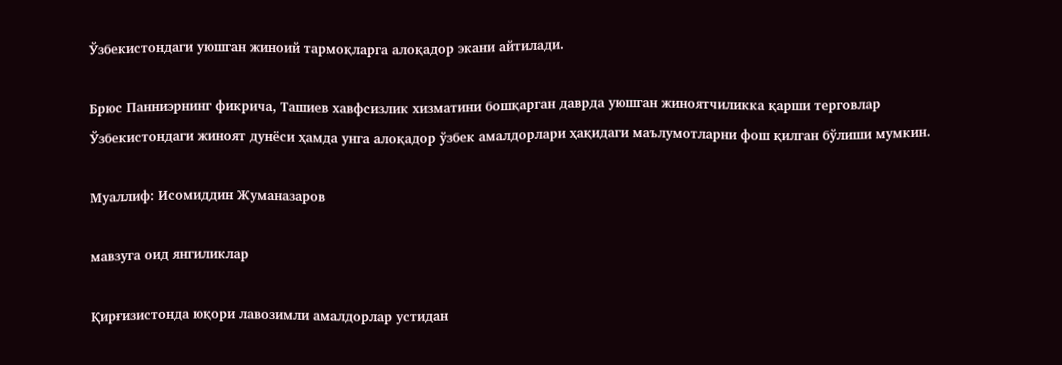Ўзбекистондаги уюшган жиноий тармоқларга алоқадор экани айтилади.

Брюс Панниэрнинг фикрича, Ташиев хавфсизлик хизматини бошқарган даврда уюшган жиноятчиликка қарши терговлар Ўзбекистондаги жиноят дунёси ҳамда унга алоқадор ўзбек амалдорлари ҳақидаги маълумотларни фош қилган бўлиши мумкин.

Муаллиф: Исомиддин Жуманазаров

мавзуга оид янгиликлар

Қирғизистонда юқори лавозимли амалдорлар устидан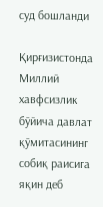суд бошланди

Қирғизистонда Миллий хавфсизлик бўйича давлат қўмитасининг собиқ раисига яқин деб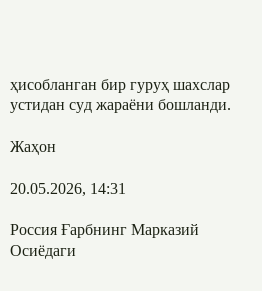ҳисобланган бир гуруҳ шахслар устидан суд жараёни бошланди.

Жаҳон

20.05.2026, 14:31

Россия Ғарбнинг Марказий Осиёдаги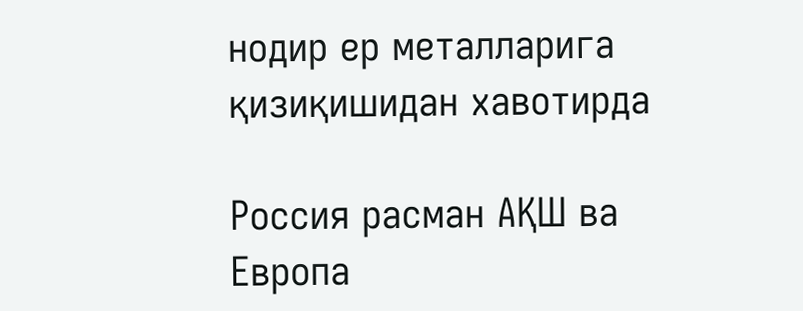нодир ер металларига қизиқишидан хавотирда

Россия расман АҚШ ва Европа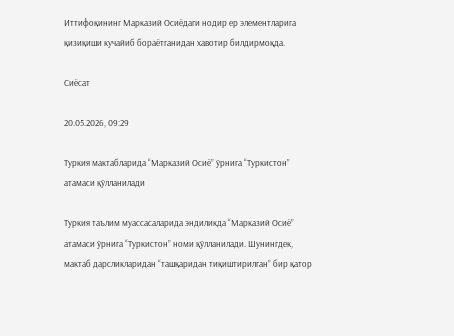Иттифоқининг Марказий Осиёдаги нодир ер элементларига қизиқиши кучайиб бораётганидан хавотир билдирмоқда.

Сиёсат

20.05.2026, 09:29

Туркия мактабларида “Марказий Осиё” ўрнига “Туркистон” атамаси қўлланилади

Туркия таълим муассасаларида эндиликда “Марказий Осиё” атамаси ўрнига “Туркистон” номи қўлланилади. Шунингдек, мактаб дарсликларидан “ташқаридан тиқиштирилган” бир қатор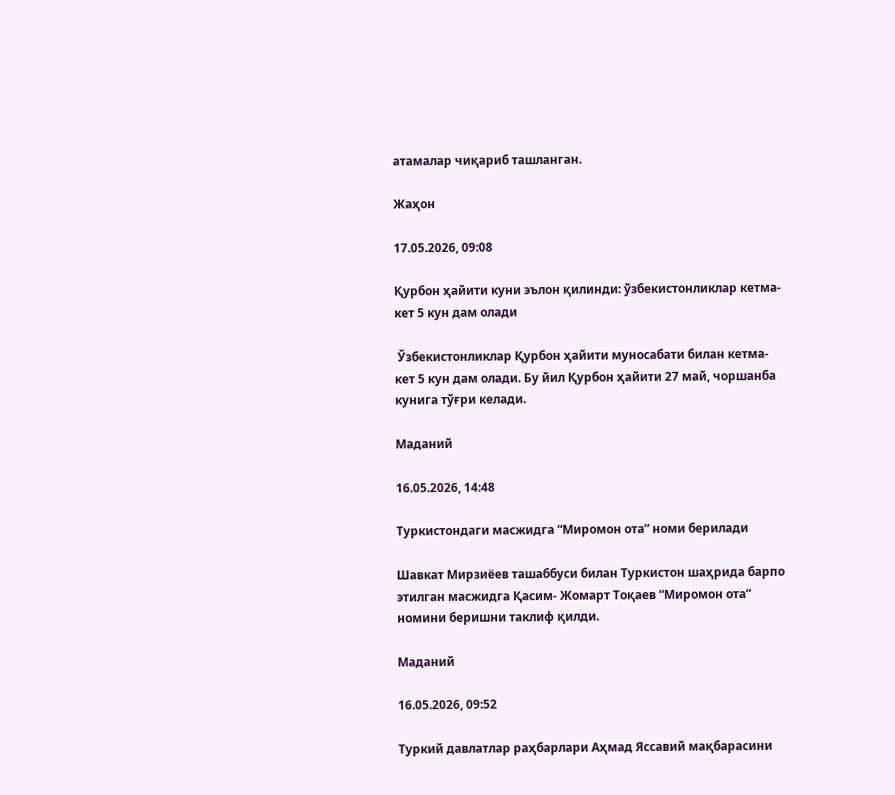атамалар чиқариб ташланган.

Жаҳон

17.05.2026, 09:08

Қурбон ҳайити куни эълон қилинди: ўзбекистонликлар кетма-кет 5 кун дам олади

 Ўзбекистонликлар Қурбон ҳайити муносабати билан кетма-кет 5 кун дам олади. Бу йил Қурбон ҳайити 27 май, чоршанба кунига тўғри келади.

Маданий

16.05.2026, 14:48

Туркистондаги масжидга “Миромон ота” номи берилади

Шавкат Мирзиёев ташаббуси билан Туркистон шаҳрида барпо этилган масжидга Қасим- Жомарт Тоқаев “Миромон ота” номини беришни таклиф қилди.

Маданий

16.05.2026, 09:52

Туркий давлатлар раҳбарлари Аҳмад Яссавий мақбарасини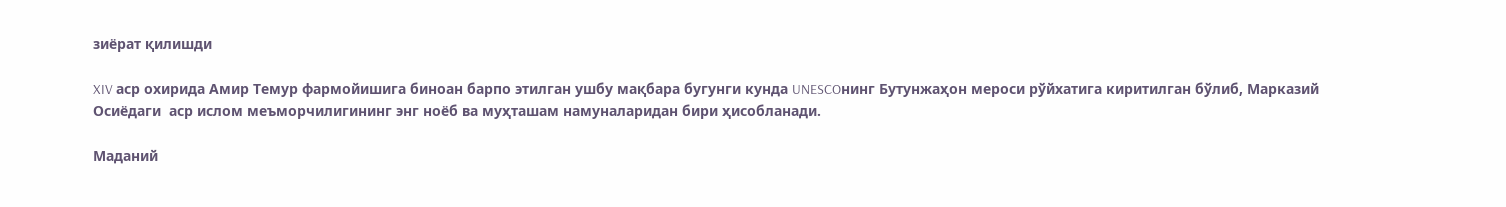зиёрат қилишди

XIV аср охирида Амир Темур фармойишига биноан барпо этилган ушбу мақбара бугунги кунда UNESCOнинг Бутунжаҳон мероси рўйхатига киритилган бўлиб, Марказий Осиёдаги  аср ислом меъморчилигининг энг ноёб ва муҳташам намуналаридан бири ҳисобланади.

Маданий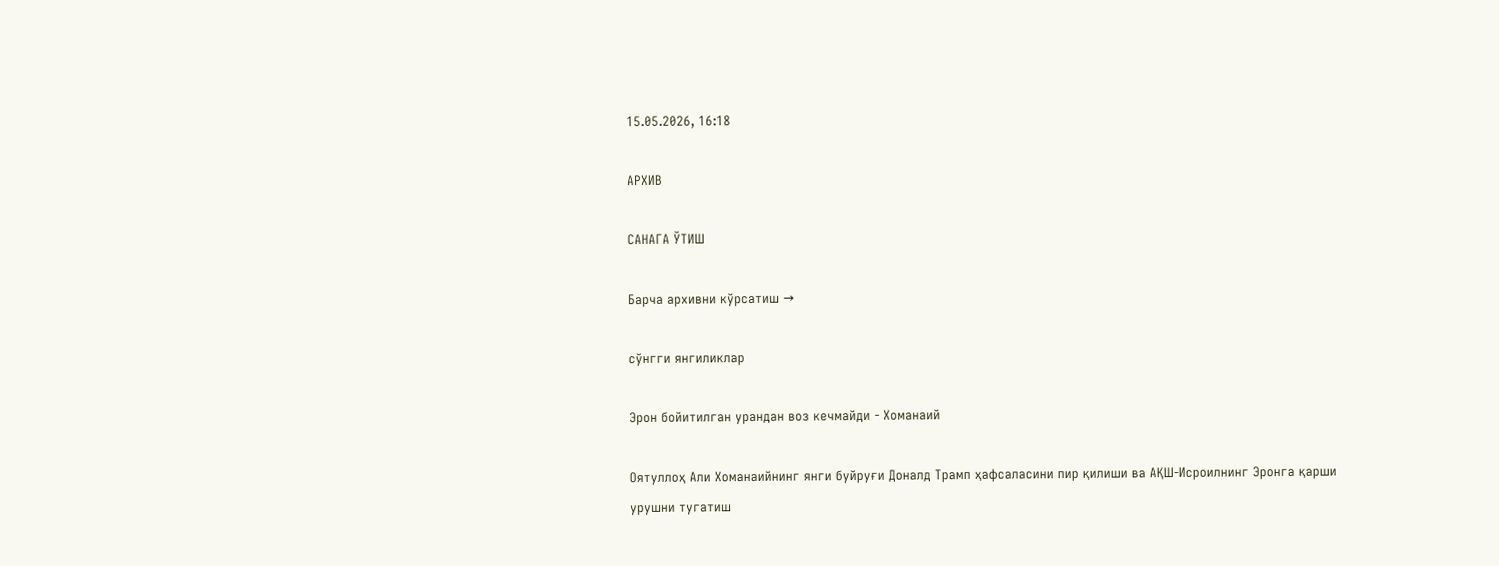15.05.2026, 16:18

АРХИВ

САНАГА ЎТИШ

Барча архивни кўрсатиш →

сўнгги янгиликлар

Эрон бойитилган урандан воз кечмайди - Хоманаий

Оятуллоҳ Али Хоманаийнинг янги буйруғи Доналд Трамп ҳафсаласини пир қилиши ва АҚШ-Исроилнинг Эронга қарши урушни тугатиш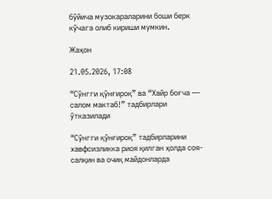бўйича музокараларини боши берк кўчага олиб кириши мумкин.

Жаҳон

21.05.2026, 17:08

“Сўнгги қўнғироқ” ва “Хайр боғча — салом мактаб!” тадбирлари ўтказилади

“Сўнгги қўнғироқ” тадбирларини хавфсизликка риоя қилган ҳолда соя-салқин ва очиқ майдонларда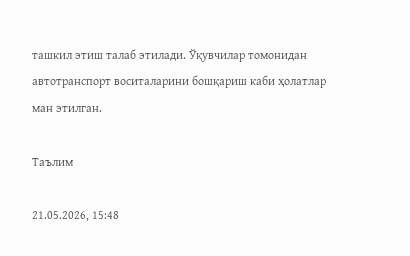ташкил этиш талаб этилади. Ўқувчилар томонидан автотранспорт воситаларини бошқариш каби ҳолатлар ман этилган.

Таълим

21.05.2026, 15:48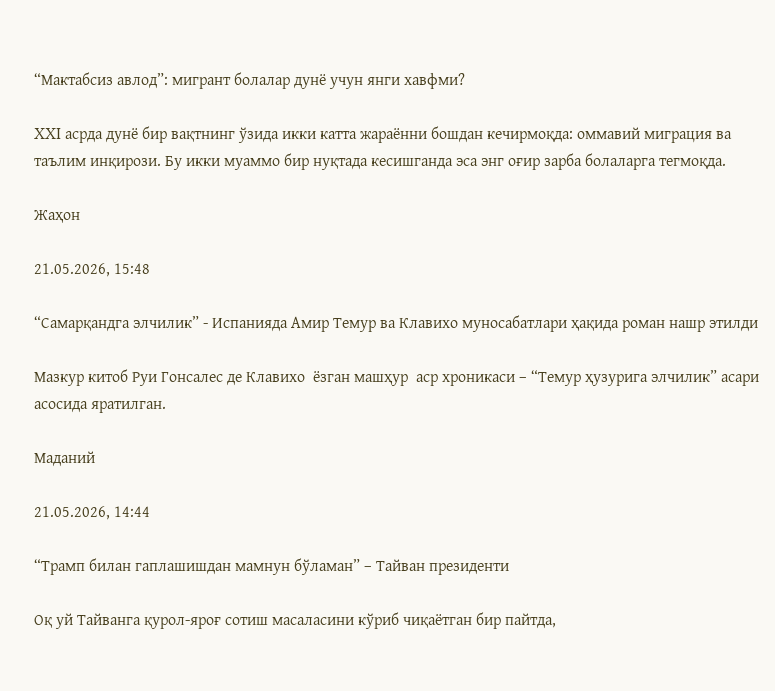“Мактабсиз авлод”: мигрант болалар дунё учун янги хавфми?

XXI асрда дунё бир вақтнинг ўзида икки катта жараённи бошдан кечирмоқда: оммавий миграция ва таълим инқирози. Бу икки муаммо бир нуқтада кесишганда эса энг оғир зарба болаларга тегмоқда.

Жаҳон

21.05.2026, 15:48

“Самарқандга элчилик” - Испанияда Амир Темур ва Клавихо муносабатлари ҳақида роман нашр этилди

Мазкур китоб Руи Гонсалес де Клавихо  ёзган машҳур  аср хроникаси – “Темур ҳузурига элчилик” асари асосида яратилган.

Маданий

21.05.2026, 14:44

“Трамп билан гаплашишдан мамнун бўламан” – Тайван президенти

Оқ уй Тайванга қурол-яроғ сотиш масаласини кўриб чиқаётган бир пайтда,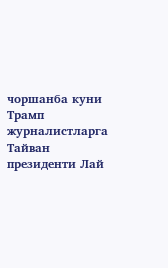чоршанба куни Трамп журналистларга Тайван президенти Лай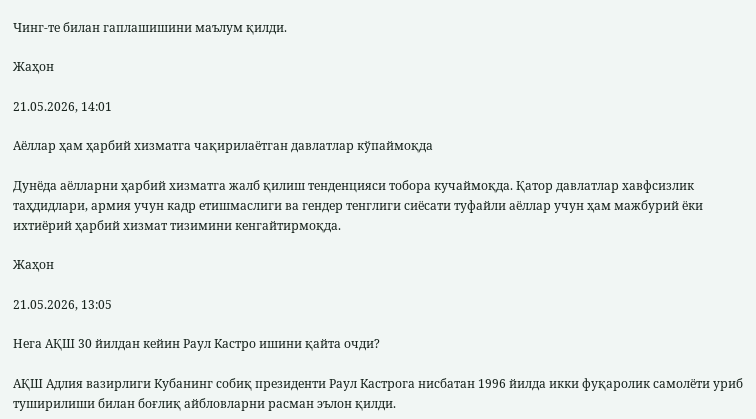Чинг-те билан гаплашишини маълум қилди.

Жаҳон

21.05.2026, 14:01

Аёллар ҳам ҳарбий хизматга чақирилаётган давлатлар кўпаймоқда

Дунёда аёлларни ҳарбий хизматга жалб қилиш тенденцияси тобора кучаймоқда. Қатор давлатлар хавфсизлик таҳдидлари, армия учун кадр етишмаслиги ва гендер тенглиги сиёсати туфайли аёллар учун ҳам мажбурий ёки ихтиёрий ҳарбий хизмат тизимини кенгайтирмоқда.

Жаҳон

21.05.2026, 13:05

Нега АҚШ 30 йилдан кейин Раул Кастро ишини қайта очди?

АҚШ Адлия вазирлиги Кубанинг собиқ президенти Раул Кастрога нисбатан 1996 йилда икки фуқаролик самолёти уриб туширилиши билан боғлиқ айбловларни расман эълон қилди.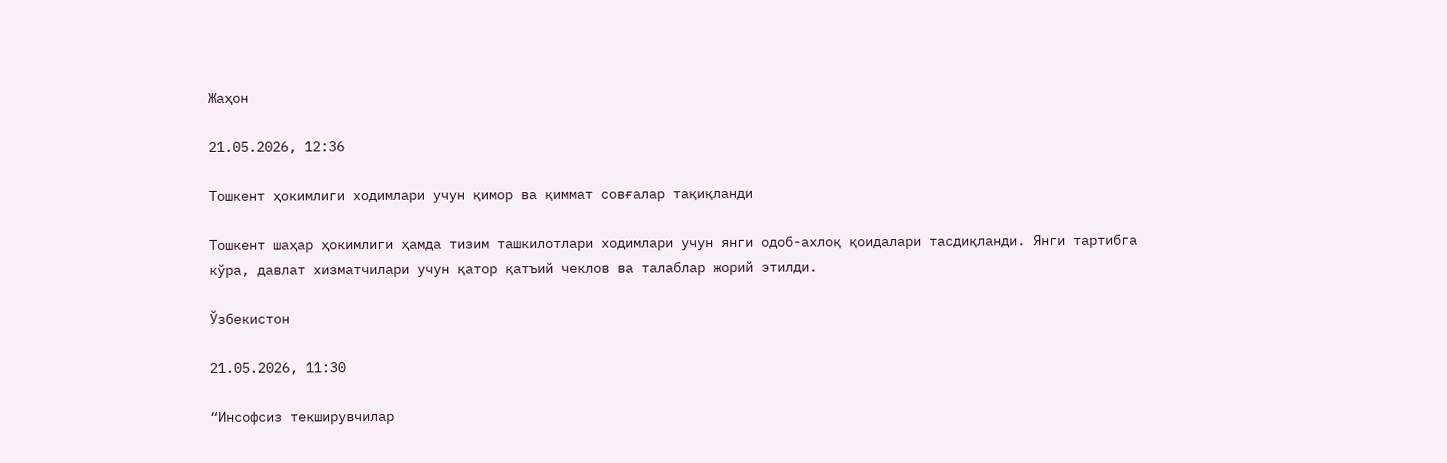Жаҳон

21.05.2026, 12:36

Тошкент ҳокимлиги ходимлари учун қимор ва қиммат совғалар тақиқланди

Тошкент шаҳар ҳокимлиги ҳамда тизим ташкилотлари ходимлари учун янги одоб-ахлоқ қоидалари тасдиқланди. Янги тартибга кўра, давлат хизматчилари учун қатор қатъий чеклов ва талаблар жорий этилди.

Ўзбекистон

21.05.2026, 11:30

“Инсофсиз текширувчилар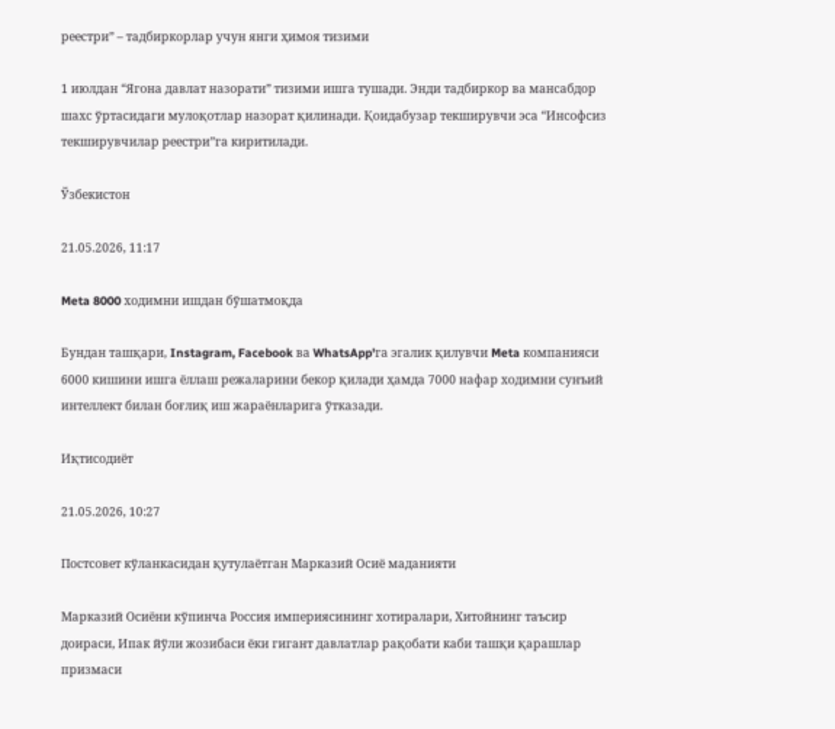реестри” – тадбиркорлар учун янги ҳимоя тизими

1 июлдан “Ягона давлат назорати” тизими ишга тушади. Энди тадбиркор ва мансабдор шахс ўртасидаги мулоқотлар назорат қилинади. Қоидабузар текширувчи эса “Инсофсиз текширувчилар реестри”га киритилади.

Ўзбекистон

21.05.2026, 11:17

Meta 8000 ходимни ишдан бўшатмоқда

Бундан ташқари, Instagram, Facebook ва WhatsApp'га эгалик қилувчи Meta компанияси 6000 кишини ишга ёллаш режаларини бекор қилади ҳамда 7000 нафар ходимни сунъий интеллект билан боғлиқ иш жараёнларига ўтказади.

Иқтисодиёт

21.05.2026, 10:27

Постсовет кўланкасидан қутулаётган Марказий Осиё маданияти

Марказий Осиёни кўпинча Россия империясининг хотиралари, Хитойнинг таъсир доираси, Ипак йўли жозибаси ёки гигант давлатлар рақобати каби ташқи қарашлар призмаси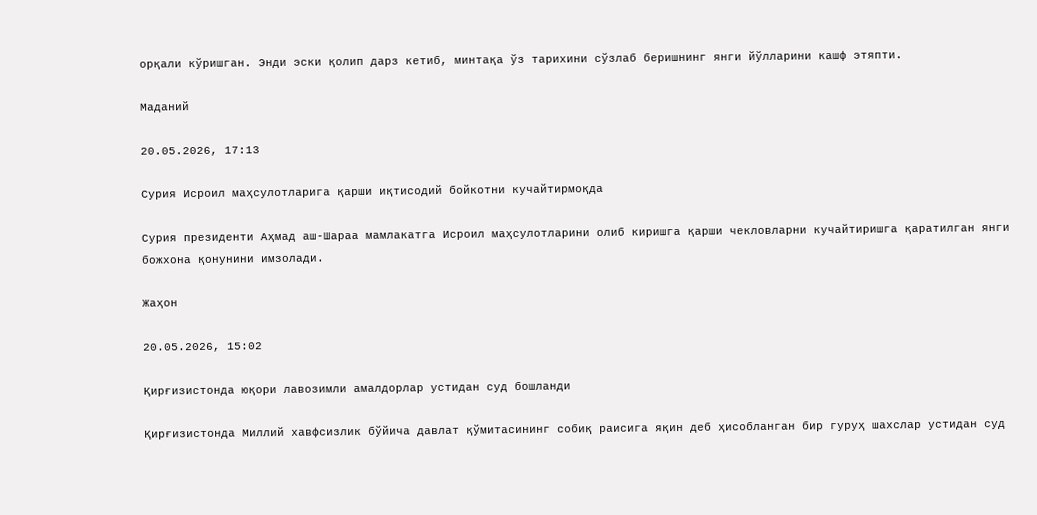орқали кўришган. Энди эски қолип дарз кетиб, минтақа ўз тарихини сўзлаб беришнинг янги йўлларини кашф этяпти.

Маданий

20.05.2026, 17:13

Сурия Исроил маҳсулотларига қарши иқтисодий бойкотни кучайтирмоқда

Сурия президенти Аҳмад аш-Шараа мамлакатга Исроил маҳсулотларини олиб киришга қарши чекловларни кучайтиришга қаратилган янги божхона қонунини имзолади.

Жаҳон

20.05.2026, 15:02

Қирғизистонда юқори лавозимли амалдорлар устидан суд бошланди

Қирғизистонда Миллий хавфсизлик бўйича давлат қўмитасининг собиқ раисига яқин деб ҳисобланган бир гуруҳ шахслар устидан суд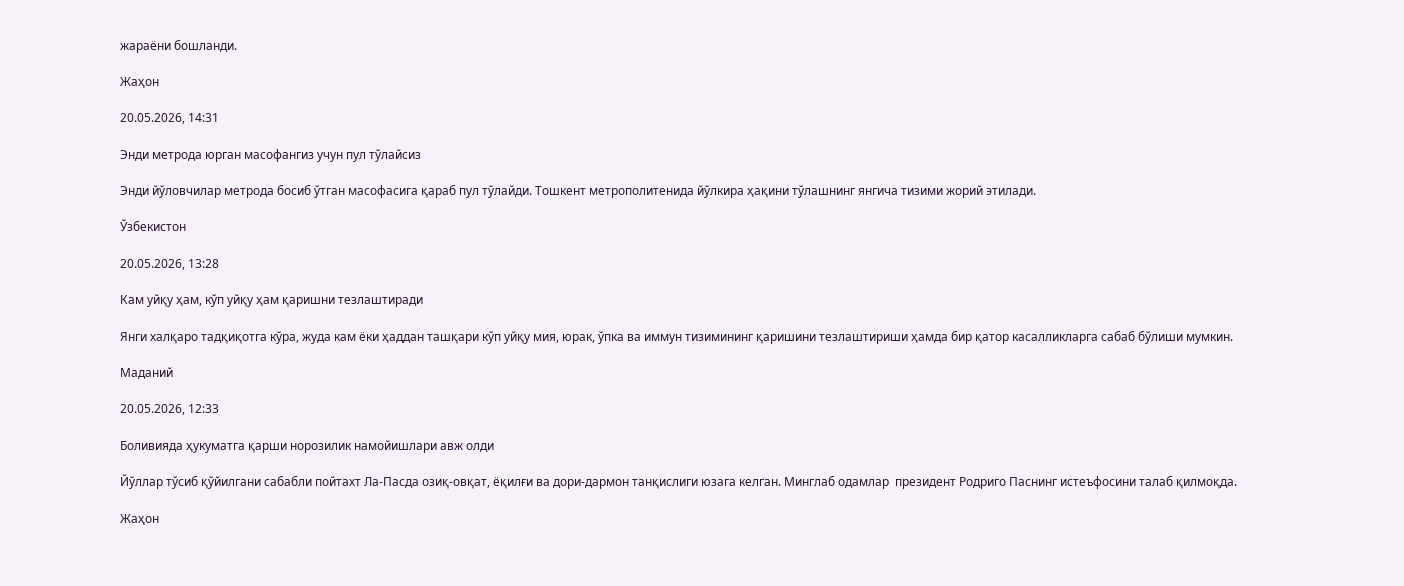жараёни бошланди.

Жаҳон

20.05.2026, 14:31

Энди метрода юрган масофангиз учун пул тўлайсиз

Энди йўловчилар метрода босиб ўтган масофасига қараб пул тўлайди. Тошкент метрополитенида йўлкира ҳақини тўлашнинг янгича тизими жорий этилади.

Ўзбекистон

20.05.2026, 13:28

Кам уйқу ҳам, кўп уйқу ҳам қаришни тезлаштиради

Янги халқаро тадқиқотга кўра, жуда кам ёки ҳаддан ташқари кўп уйқу мия, юрак, ўпка ва иммун тизимининг қаришини тезлаштириши ҳамда бир қатор касалликларга сабаб бўлиши мумкин.

Маданий

20.05.2026, 12:33

Боливияда ҳукуматга қарши норозилик намойишлари авж олди

Йўллар тўсиб қўйилгани сабабли пойтахт Ла-Пасда озиқ-овқат, ёқилғи ва дори-дармон танқислиги юзага келган. Минглаб одамлар  президент Родриго Паснинг истеъфосини талаб қилмоқда.

Жаҳон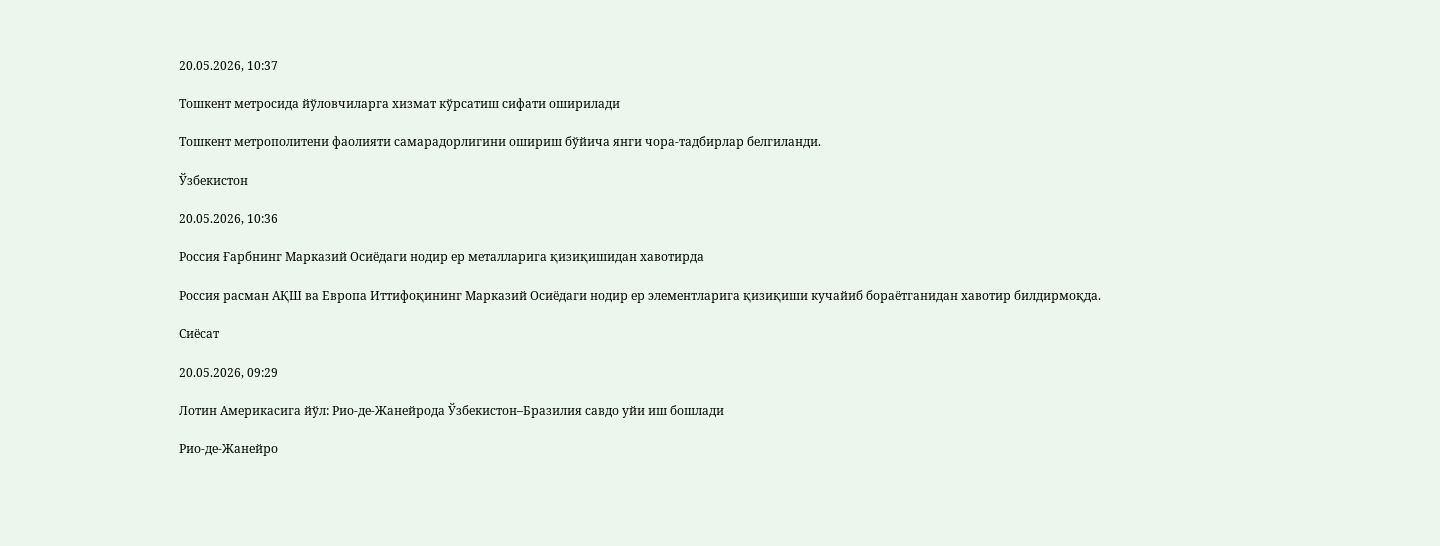20.05.2026, 10:37

Тошкент метросида йўловчиларга хизмат кўрсатиш сифати оширилади

Тошкент метрополитени фаолияти самарадорлигини ошириш бўйича янги чора-тадбирлар белгиланди.

Ўзбекистон

20.05.2026, 10:36

Россия Ғарбнинг Марказий Осиёдаги нодир ер металларига қизиқишидан хавотирда

Россия расман АҚШ ва Европа Иттифоқининг Марказий Осиёдаги нодир ер элементларига қизиқиши кучайиб бораётганидан хавотир билдирмоқда.

Сиёсат

20.05.2026, 09:29

Лотин Америкасига йўл: Рио-де-Жанейрода Ўзбекистон–Бразилия савдо уйи иш бошлади

Рио-де-Жанейро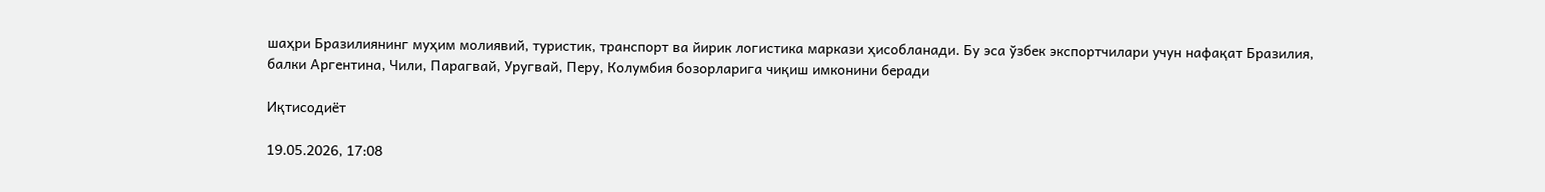шаҳри Бразилиянинг муҳим молиявий, туристик, транспорт ва йирик логистика маркази ҳисобланади. Бу эса ўзбек экспортчилари учун нафақат Бразилия, балки Аргентина, Чили, Парагвай, Уругвай, Перу, Колумбия бозорларига чиқиш имконини беради

Иқтисодиёт

19.05.2026, 17:08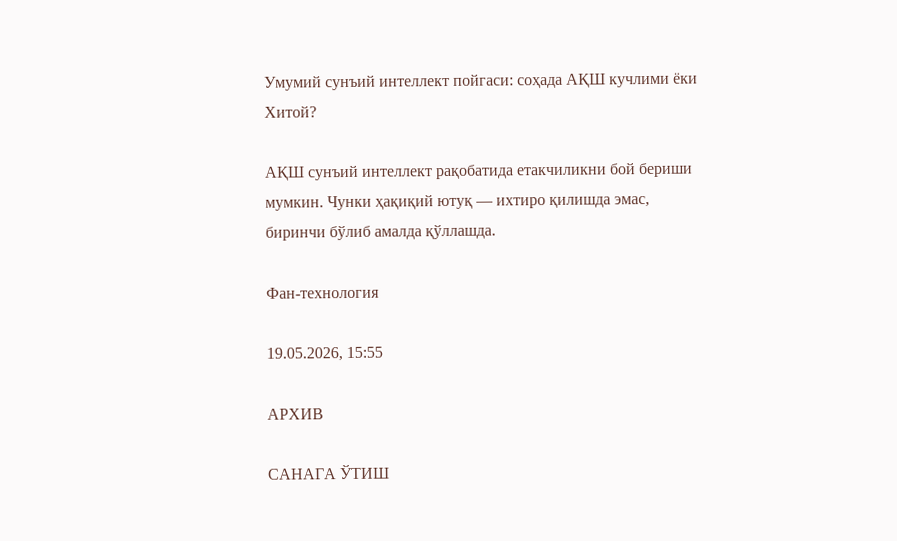Умумий сунъий интеллект пойгаси: соҳада АҚШ кучлими ёки Хитой?

АҚШ сунъий интеллект рақобатида етакчиликни бой бериши мумкин. Чунки ҳақиқий ютуқ — ихтиро қилишда эмас, биринчи бўлиб амалда қўллашда.

Фан-технология

19.05.2026, 15:55

АРХИВ

САНАГА ЎТИШ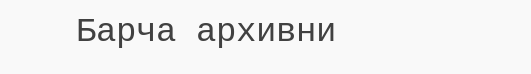Барча архивни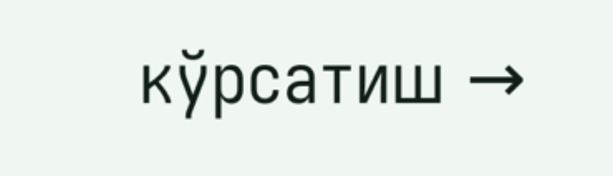кўрсатиш →